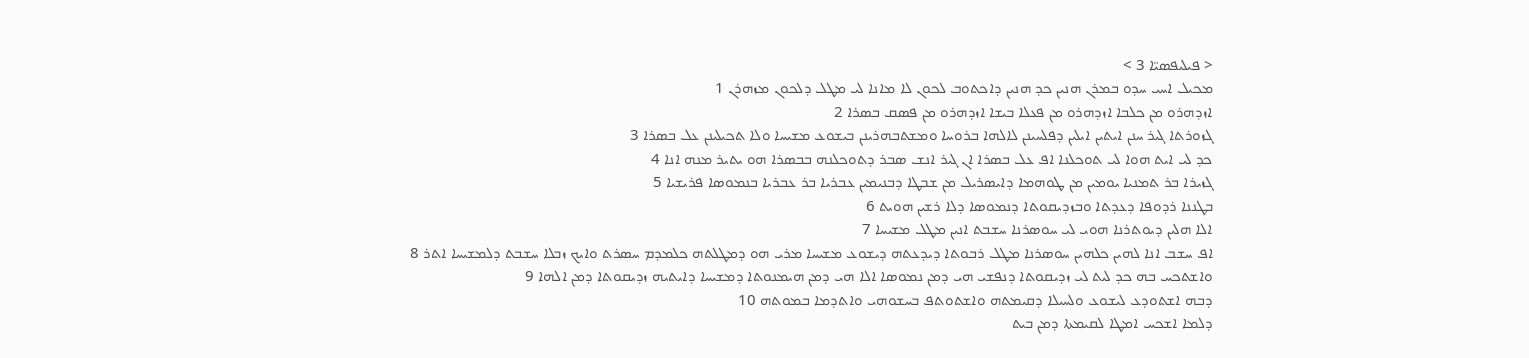< ܦܝܠܝܦܣܝ̈ܐ 3 >
ܡܟܝܠ ܐܚܝ ܚܕܘ ܒܡܪܢ ܗܢܝܢ ܟܕ ܗܢܝܢ ܕܐܟܬܘܒ ܠܟܘܢ ܠܐ ܡܐܢܐ ܠܝ ܡܛܠ ܕܠܟܘܢ ܡܙܗܪܢ 1
ܐܙܕܗܪܘ ܡܢ ܟܠܒܐ ܐܙܕܗܪܘ ܡܢ ܦܥܠܐ ܒܝܫܐ ܐܙܕܗܪܘ ܡܢ ܦܤܩ ܒܤܪܐ 2
ܓܙܘܪܬܐ ܓܝܪ ܚܢܢ ܐܝܬܝܢ ܐܝܠܝܢ ܕܦܠܚܝܢܢ ܠܐܠܗܐ ܒܪܘܚܐ ܘܡܫܬܒܗܪܝܢܢ ܒܝܫܘܥ ܡܫܝܚܐ ܘܠܐ ܬܟܝܠܝܢܢ ܥܠ ܒܤܪܐ 3
ܟܕ ܠܝ ܐܝܬ ܗܘܐ ܠܝ ܬܘܟܠܢܐ ܐܦ ܥܠ ܒܤܪܐ ܐܢ ܓܝܪ ܐܢܫ ܤܒܪ ܕܬܘܟܠܢܗ ܒܒܤܪܐ ܗܘ ܝܬܝܪ ܡܢܗ ܐܢܐ 4
ܓܙܝܪܐ ܒܪ ܬܡܢܝܐ ܝܘܡܝܢ ܡܢ ܛܘܗܡܐ ܕܐܝܤܪܝܠ ܡܢ ܫܒܛܐ ܕܒܢܝܡܝܢ ܥܒܪܝܐ ܒܪ ܥܒܪܝܐ ܒܢܡܘܤܐ ܦܪܝܫܝܐ 5
ܒܛܢܢܐ ܪܕܘܦܐ ܕܥܕܬܐ ܘܒܙܕܝܩܘܬܐ ܕܢܡܘܤܐ ܕܠܐ ܪܫܝܢ ܗܘܝܬ 6
ܐܠܐ ܗܠܝܢ ܕܝܘܬܪܢܐ ܗܘܝ ܠܝ ܚܘܤܪܢܐ ܚܫܒܬ ܐܢܝܢ ܡܛܠ ܡܫܝܚܐ 7
ܐܦ ܚܫܒ ܐܢܐ ܠܗܝܢ ܟܠܗܝܢ ܚܘܤܪܢܐ ܡܛܠ ܪܒܘܬܐ ܕܝܕܥܬܗ ܕܝܫܘܥ ܡܫܝܚܐ ܡܪܝ ܗܘ ܕܡܛܠܬܗ ܟܠܡܕܡ ܚܤܪܬ ܘܐܝܟ ܙܒܠܐ ܚܫܒܬ ܕܠܡܫܝܚܐ ܐܬܪ 8
ܘܐܫܬܟܚ ܒܗ ܟܕ ܠܝܬ ܠܝ ܙܕܝܩܘܬܐ ܕܢܦܫܝ ܗܝ ܕܡܢ ܢܡܘܤܐ ܐܠܐ ܗܝ ܕܡܢ ܗܝܡܢܘܬܐ ܕܡܫܝܚܐ ܕܐܝܬܝܗ ܙܕܝܩܘܬܐ ܕܡܢ ܐܠܗܐ 9
ܕܒܗ ܐܫܬܘܕܥ ܠܝܫܘܥ ܘܠܚܝܠܐ ܕܩܝܡܬܗ ܘܐܫܬܘܬܦ ܒܚܫܘܗܝ ܘܐܬܕܡܐ ܒܡܘܬܗ 10
ܕܠܡܐ ܐܫܟܚ ܐܡܛܐ ܠܩܝܡܬܐ ܕܡܢ ܒܝܬ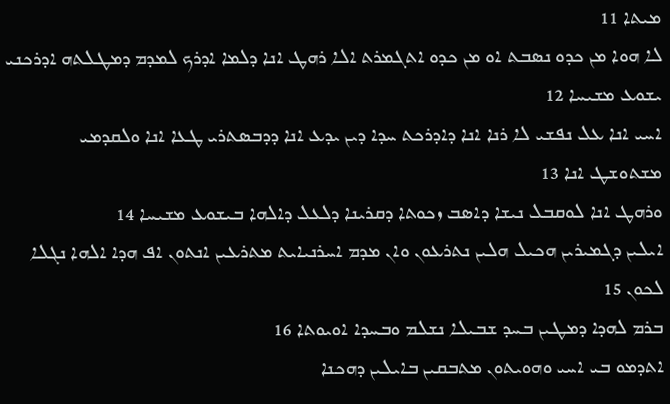ܡܝܬܐ 11
ܠܐ ܗܘܐ ܡܢ ܟܕܘ ܢܤܒܬ ܐܘ ܡܢ ܟܕܘ ܐܬܓܡܪܬ ܐܠܐ ܪܗܛ ܐܢܐ ܕܠܡܐ ܐܕܪܟ ܠܡܕܡ ܕܡܛܠܬܗ ܐܕܪܟܢܝ ܝܫܘܥ ܡܫܝܚܐ 12
ܐܚܝ ܐܢܐ ܥܠ ܢܦܫܝ ܠܐ ܪܢܐ ܐܢܐ ܕܐܕܪܟܬ ܚܕܐ ܕܝܢ ܝܕܥ ܐܢܐ ܕܕܒܤܬܪܝ ܛܥܐ ܐܢܐ ܘܠܩܕܡܝ ܡܫܬܘܫܛ ܐܢܐ 13
ܘܪܗܛ ܐܢܐ ܠܘܩܒܠ ܢܝܫܐ ܕܐܤܒ ܙܟܘܬܐ ܕܩܪܝܢܐ ܕܠܥܠ ܕܐܠܗܐ ܒܝܫܘܥ ܡܫܝܚܐ 14
ܐܝܠܝܢ ܕܓܡܝܪܝܢ ܗܟܝܠ ܗܠܝܢ ܢܬܪܥܘܢ ܘܐܢ ܡܕܡ ܐܚܪܢܝܐܝܬ ܡܬܪܥܝܢ ܐܢܬܘܢ ܐܦ ܗܕܐ ܐܠܗܐ ܢܓܠܐ ܠܟܘܢ 15
ܒܪܡ ܠܗܕܐ ܕܡܛܝܢ ܒܚܕ ܫܒܝܠܐ ܢܫܠܡ ܘܒܚܕܐ ܐܘܝܘܬܐ 16
ܐܬܕܡܘ ܒܝ ܐܚܝ ܘܗܘܝܬܘܢ ܡܬܒܩܝܢ ܒܐܝܠܝܢ ܕܗܟܢܐ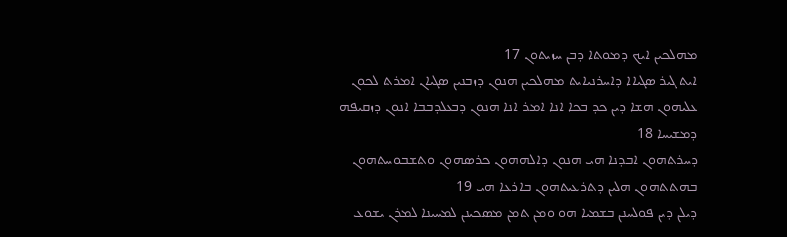ܡܗܠܟܝܢ ܐܝܟ ܕܡܘܬܐ ܕܒܢ ܚܙܝܬܘܢ 17
ܐܝܬ ܓܝܪ ܤܓܝܐܐ ܕܐܚܪܢܝܐܝܬ ܡܗܠܟܝܢ ܗܢܘܢ ܕܙܒܢܝܢ ܤܓܝܐܢ ܐܡܪܬ ܠܟܘܢ ܥܠܝܗܘܢ ܗܫܐ ܕܝܢ ܟܕ ܒܟܐ ܐܢܐ ܐܡܪ ܐܢܐ ܗܢܘܢ ܕܒܥܠܕܒܒܐ ܐܢܘܢ ܕܙܩܝܦܗ ܕܡܫܝܚܐ 18
ܕܚܪܬܗܘܢ ܐܒܕܢܐ ܗܝ ܗܢܘܢ ܕܐܠܗܗܘܢ ܟܪܤܗܘܢ ܘܬܫܒܘܚܬܗܘܢ ܒܗܬܬܗܘܢ ܗܠܝܢ ܕܬܪܥܝܬܗܘܢ ܒܐܪܥܐ ܗܝ 19
ܕܝܠܢ ܕܝܢ ܦܘܠܚܢܢ ܒܫܡܝܐ ܗܘ ܘܡܢ ܬܡܢ ܡܤܟܝܢܢ ܠܡܚܝܢܐ ܠܡܪܢ ܝܫܘܥ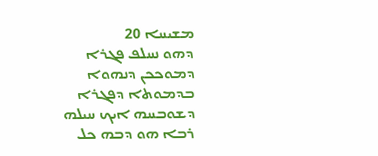ܡܫܝܚܐ 20
ܕܗܘ ܢܚܠܦ ܦܓܪܐ ܕܡܘܟܟܢ ܕܢܗܘܐ ܒܕܡܘܬܐ ܕܦܓܪܐ ܕܫܘܒܚܗ ܐܝܟ ܚܝܠܗ ܪܒܐ ܗܘ ܕܒܗ ܟܠ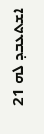ܐܫܬܥܒܕ ܠܗ 21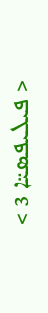< ܦܝܠܝܦܣܝ̈ܐ 3 >